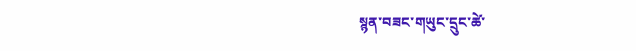སྙན་བཟང་གཡུང་དྲུང་ཚེ་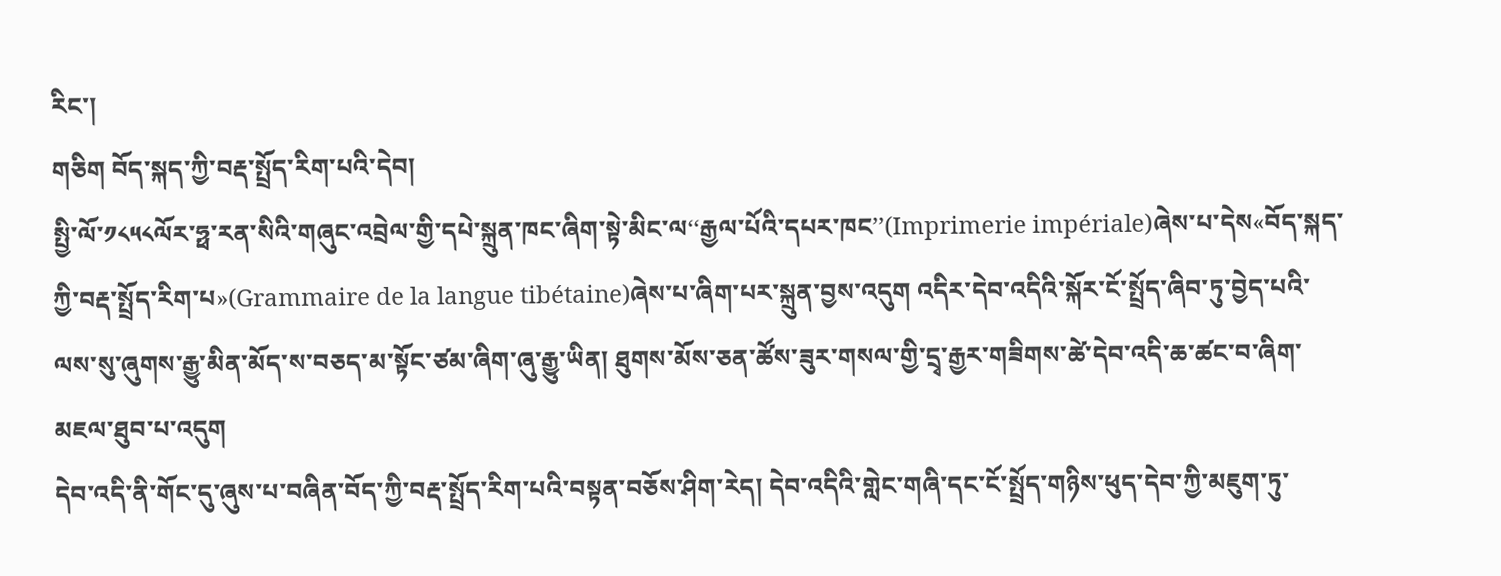རིང་།
གཅིག བོད་སྐད་ཀྱི་བརྡ་སྤྲོད་རིག་པའི་དེབ།
སྤྱི་ལོ་༡༨༥༨ལོར་ཧྥ་རན་སིའི་གཞུང་འབྲེལ་གྱི་དཔེ་སྐྲུན་ཁང་ཞིག་སྟེ་མིང་ལ‘‘རྒྱལ་པོའི་དཔར་ཁང’’(Imprimerie impériale)ཞེས་པ་དེས«བོད་སྐད་ཀྱི་བརྡ་སྤྲོད་རིག་པ»(Grammaire de la langue tibétaine)ཞེས་པ་ཞིག་པར་སྐྲུན་བྱས་འདུག འདིར་དེབ་འདིའི་སྐོར་ངོ་སྤྲོད་ཞིབ་ཏུ་བྱེད་པའི་ལས་སུ་ཞུགས་རྒྱུ་མིན་མོད་ས་བཅད་མ་སྟོང་ཙམ་ཞིག་ཞུ་རྒྱུ་ཡིན། ཐུགས་མོས་ཅན་ཚོས་ཟུར་གསལ་གྱི་དྲྭ་རྒྱར་གཟིགས་ཚེ་དེབ་འདི་ཆ་ཚང་བ་ཞིག་མཇལ་ཐུབ་པ་འདུག
དེབ་འདི་ནི་གོང་དུ་ཞུས་པ་བཞིན་བོད་ཀྱི་བརྡ་སྤྲོད་རིག་པའི་བསྟན་བཅོས་ཤིག་རེད། དེབ་འདིའི་གླེང་གཞི་དང་ངོ་སྤྲོད་གཉིས་ཕུད་དེབ་ཀྱི་མཇུག་ཏུ་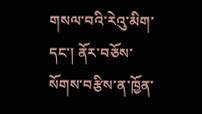གསལ་བའི་རེའུ་མིག་དང་། ནོར་བཅོས་སོགས་བརྩིས་ན་ཁྱོན་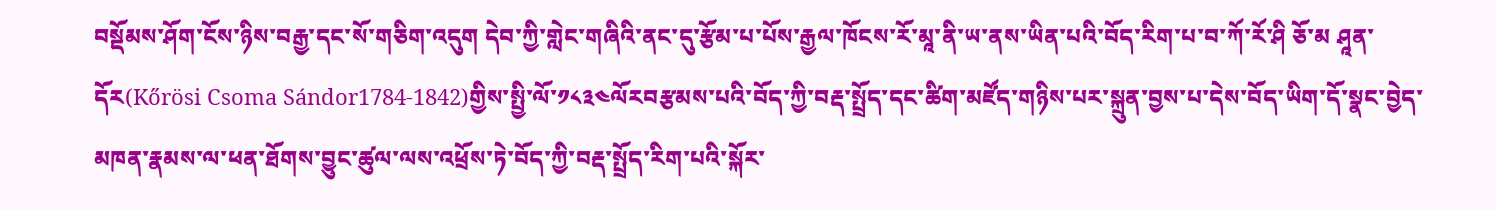བསྡོམས་ཤོག་ངོས་ཉིས་བརྒྱ་དང་སོ་གཅིག་འདུག དེབ་ཀྱི་གླེང་གཞིའི་ནང་དུ་རྩོམ་པ་པོས་རྒྱལ་ཁོངས་རོ་མཱ་ནི་ཡ་ནས་ཡིན་པའི་བོད་རིག་པ་བ་ཀོ་རོ་ཤི ཅོ་མ ཤཱན་དོར(Kőrösi Csoma Sándor1784-1842)གྱིས་སྤྱི་ལོ་༡༨༣༤ལོརབརྩམས་པའི་བོད་ཀྱི་བརྡ་སྤྲོད་དང་ཚིག་མཛོད་གཉིས་པར་སྐྲུན་བྱས་པ་དེས་བོད་ཡིག་དོ་སྣང་བྱེད་མཁན་རྣམས་ལ་ཕན་ཐོགས་བྱུང་ཚུལ་ལས་འཕྲོས་ཏེ་བོད་ཀྱི་བརྡ་སྤྲོད་རིག་པའི་སྐོར་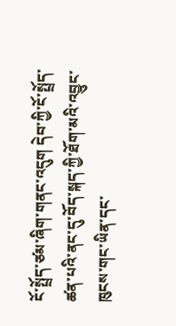ངོ་སྤྲོད་ཙམ་ཞིག་གནང་འདུག དེབ་ཀྱི་ངོ་སྤྲོད་ཚན་པའི་ནང་དུ་བོད་སྐད་ཀྱི་ཐོག་མའི་འབྱུང་ཁུངས་གང་ཡིན་དང་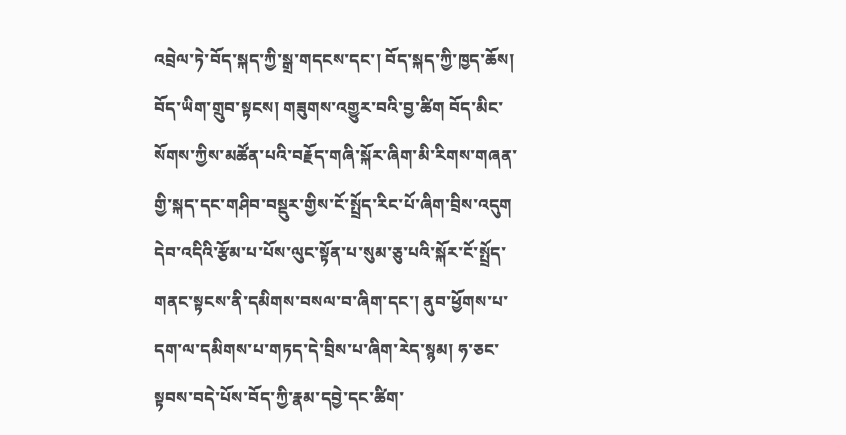འབྲེལ་ཏེ་བོད་སྐད་ཀྱི་སྒྲ་གདངས་དང་། བོད་སྐད་ཀྱི་ཁྱད་ཆོས། བོད་ཡིག་གྲུབ་སྟངས། གཟུགས་འགྱུར་བའི་བྱ་ཚིག བོད་མིང་སོགས་ཀྱིས་མཚོན་པའི་བརྗོད་གཞི་སྐོར་ཞིག་མི་རིགས་གཞན་གྱི་སྐད་དང་གཤིབ་བསྡུར་གྱིས་ངོ་སྤྲོད་རིང་པོ་ཞིག་བྲིས་འདུག
དེབ་འདིའི་རྩོམ་པ་པོས་ལུང་སྟོན་པ་སུམ་ཅུ་པའི་སྐོར་ངོ་སྤྲོད་གནང་སྟངས་ནི་དམིགས་བསལ་བ་ཞིག་དང་། ནུབ་ཕྱོགས་པ་དག་ལ་དམིགས་པ་གཏད་དེ་བྲིས་པ་ཞིག་རེད་སྙམ། ཧ་ཅང་སྟབས་བདེ་པོས་བོད་ཀྱི་རྣམ་དབྱེ་དང་ཚིག་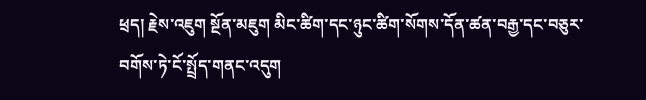ཕྲད། རྗེས་འཇུག སྔོན་མཇུག མིང་ཚིག་དང་ཉུང་ཚིག་སོགས་དོན་ཚན་བརྒྱ་དང་བཅུར་བགོས་ཏེ་ངོ་སྤྲོད་གནང་འདུག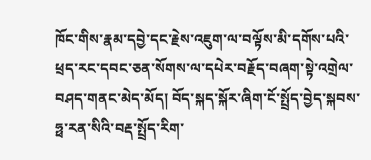ཁོང་གིས་རྣམ་དབྱེ་དང་རྗེས་འཇུག་ལ་བལྟོས་མི་དགོས་པའི་ཕྲད་རང་དབང་ཅན་སོགས་ལ་དཔེར་བརྗོད་བཞག་སྟེ་འགྲེལ་བཤད་གནང་མེད་མོད། བོད་སྐད་སྐོར་ཞིག་ངོ་སྤྲོད་བྱེད་སྐབས་ཧྥ་རན་སིའི་བརྡ་སྤྲོད་རིག་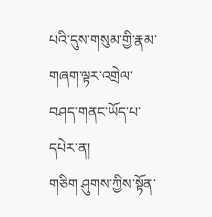པའི་དུས་གསུམ་གྱི་རྣམ་གཞག་ལྟར་འགྲེལ་བཤད་གནང་ཡོད་པ་དཔེར་ན།
གཅིག ཤུགས་ཀྱིས་སྟོན་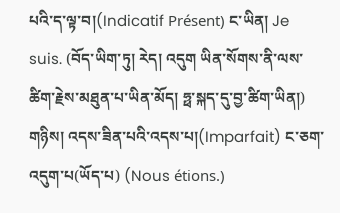པའི་ད་ལྟ་བ།(Indicatif Présent) ང་ཡིན། Je suis. (བོད་ཡིག་ཏུ། རེད། འདུག ཡིན་སོགས་ནི་ལས་ཚིག་རྗེས་མཐུན་པ་ཡིན་མོད། ཧྥ་སྐད་དུ་བྱ་ཚིག་ཡིན།) གཉིས། འདས་ཟིན་པའི་འདས་པ།(Imparfait) ང་ཅག་འདུག་པ(ཡོད་པ) (Nous étions.)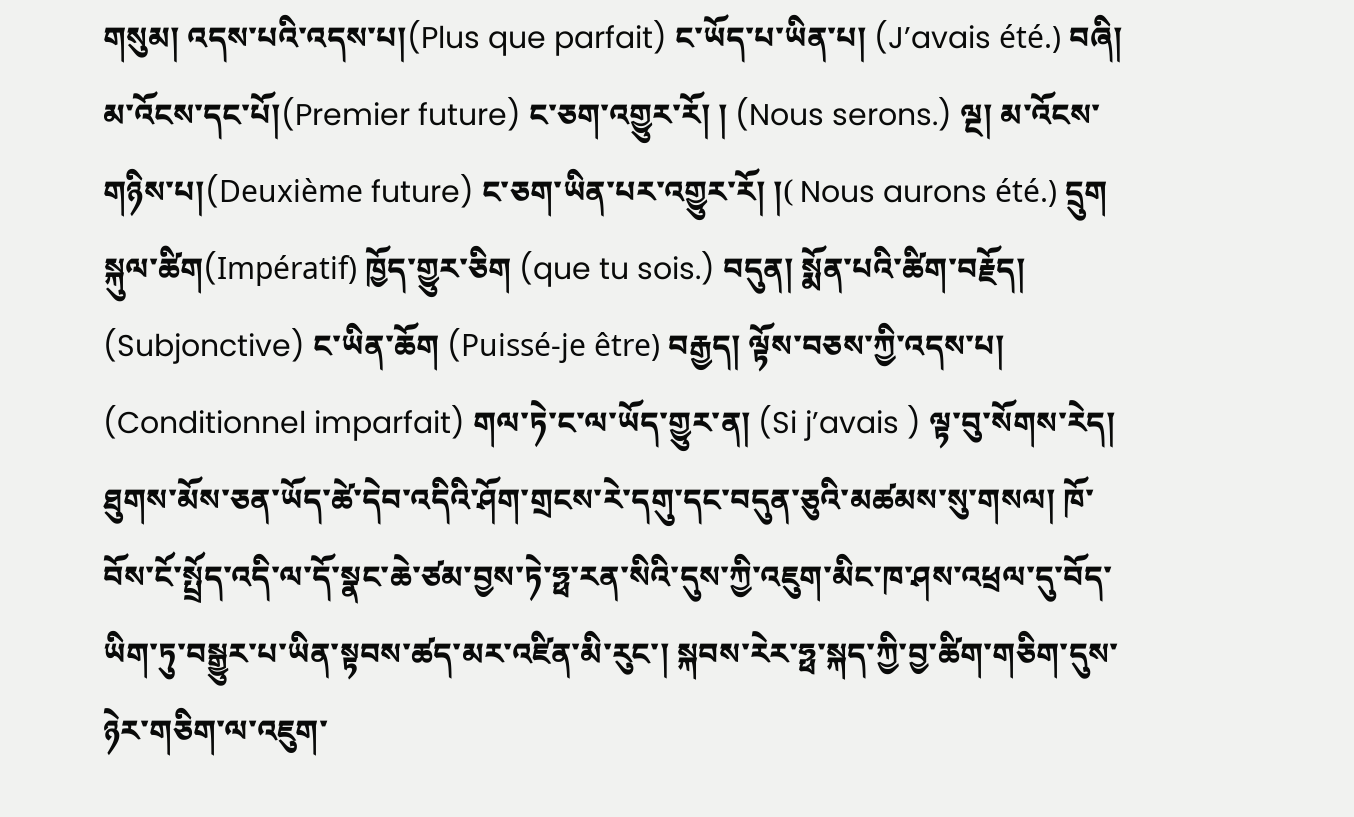གསུམ། འདས་པའི་འདས་པ།(Plus que parfait) ང་ཡོད་པ་ཡིན་པ། (J’avais été.) བཞི། མ་འོངས་དང་པོ།(Premier future) ང་ཅག་འགྱུར་རོ། ། (Nous serons.) ལྔ། མ་འོངས་གཉིས་པ།(Deuxième future) ང་ཅག་ཡིན་པར་འགྱུར་རོ། །( Nous aurons été.) དྲུག སྐུལ་ཚིག(Impératif) ཁྱོད་གྱུར་ཅིག (que tu sois.) བདུན། སྨོན་པའི་ཚིག་བརྗོད། (Subjonctive) ང་ཡིན་ཆོག (Puissé-je être) བརྒྱད། ལྟོས་བཅས་ཀྱི་འདས་པ། (Conditionnel imparfait) གལ་ཏེ་ང་ལ་ཡོད་གྱུར་ན། (Si j’avais ) ལྟ་བུ་སོགས་རེད།
ཐུགས་མོས་ཅན་ཡོད་ཚེ་དེབ་འདིའི་ཤོག་གྲངས་རེ་དགུ་དང་བདུན་ཅུའི་མཚམས་སུ་གསལ། ཁོ་བོས་ངོ་སྤྲོད་འདི་ལ་དོ་སྣང་ཆེ་ཙམ་བྱས་ཏེ་ཧྥ་རན་སིའི་དུས་ཀྱི་འཇུག་མིང་ཁ་ཤས་འཕྲལ་དུ་བོད་ཡིག་ཏུ་བསྒྱུར་པ་ཡིན་སྟབས་ཚད་མར་འཛིན་མི་རུང་། སྐབས་རེར་ཧྥ་སྐད་ཀྱི་བྱ་ཚིག་གཅིག་དུས་ཉེར་གཅིག་ལ་འཇུག་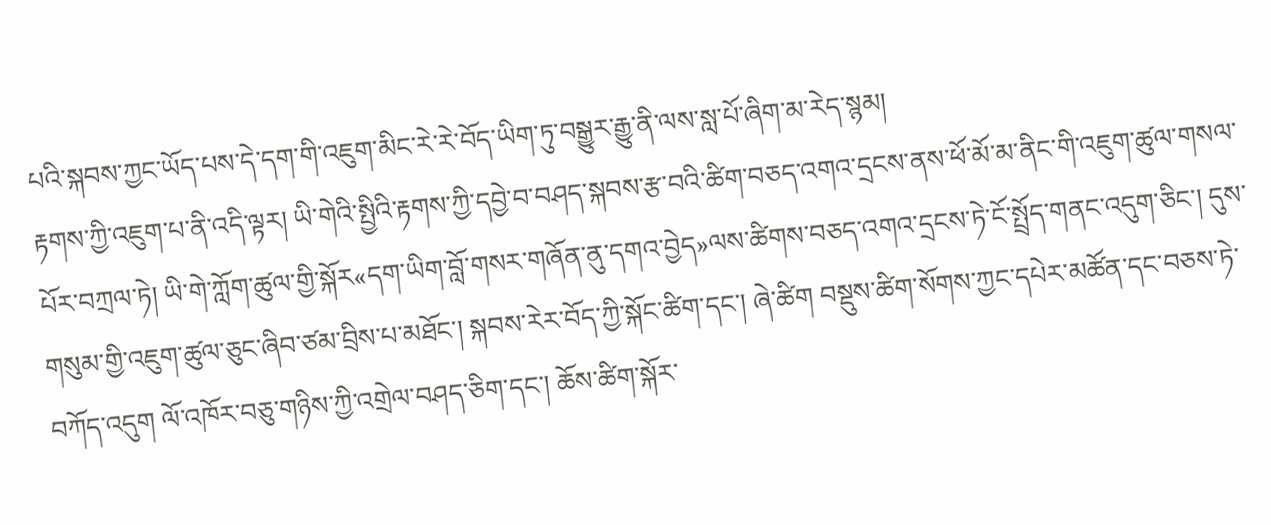པའི་སྐབས་ཀྱང་ཡོད་པས་དེ་དག་གི་འཇུག་མིང་རེ་རེ་བོད་ཡིག་ཏུ་བསྒྱུར་རྒྱུ་ནི་ལས་སླ་པོ་ཞིག་མ་རེད་སྙམ།
རྟགས་ཀྱི་འཇུག་པ་ནི་འདི་ལྟར། ཡི་གེའི་སྤྱིའི་རྟགས་ཀྱི་དབྱེ་བ་བཤད་སྐབས་རྩ་བའི་ཚིག་བཅད་འགའ་དྲངས་ནས་ཕོ་མོ་མ་ནིང་གི་འཇུག་ཚུལ་གསལ་པོར་བཀྲལ་ཏེ། ཡི་གེ་ཀློག་ཚུལ་གྱི་སྐོར«དག་ཡིག་བློ་གསར་གཞོན་ནུ་དགའ་བྱེད»ལས་ཚིགས་བཅད་འགའ་དྲངས་ཏེ་ངོ་སྤྲོད་གནང་འདུག་ཅིང་། དུས་གསུམ་གྱི་འཇུག་ཚུལ་ཅུང་ཞིབ་ཙམ་བྲིས་པ་མཐོང་། སྐབས་རེར་བོད་ཀྱི་སྐོང་ཚིག་དང་། ཞེ་ཚིག བསྡུས་ཚིག་སོགས་ཀྱང་དཔེར་མཚོན་དང་བཅས་ཏེ་བཀོད་འདུག ལོ་འཁོར་བཅུ་གཉིས་ཀྱི་འགྲེལ་བཤད་ཅིག་དང་། ཆོས་ཚིག་སྐོར་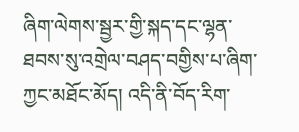ཞིག་ལེགས་སྦྱར་གྱི་སྐད་དང་ལྷན་ཐབས་སུ་འགྲེལ་བཤད་བགྱིས་པ་ཞིག་ཀྱང་མཐོང་མོད། འདི་ནི་བོད་རིག་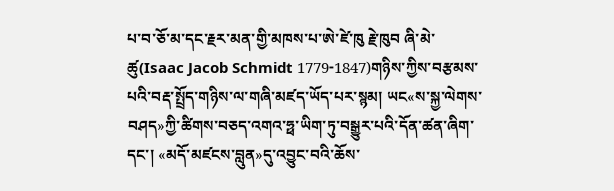པ་བ་ཅོ་མ་དང་རྗར་མན་གྱི་མཁས་པ་ཨེ་ཛེ་ཁུ རྗེ་ཁུབ ཞི་མེ་ཚུ(Isaac Jacob Schmidt 1779-1847)གཉིས་ཀྱིས་བརྩམས་པའི་བརྡ་སྤྲོད་གཉིས་ལ་གཞི་མཛད་ཡོད་པར་སྙམ། ཡང«ས་སྐྱ་ལེགས་བཤད»ཀྱི་ཚིགས་བཅད་འགའ་ཧྥ་ཡིག་ཏུ་བསྒྱུར་པའི་དོན་ཚན་ཞིག་དང་། «མདོ་མཛངས་བླུན»དུ་འབྱུང་བའི་ཆོས་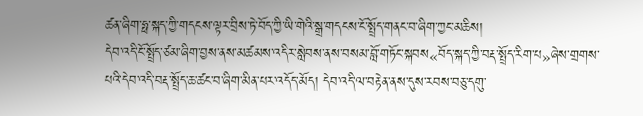ཚན་ཞིག་ཧྥ་སྐད་ཀྱི་གདངས་ལྟར་བྲིས་ཏེ་བོད་ཀྱི་ཡི་གེའི་སྒྲ་གདངས་ངོ་སྤྲོད་གནང་བ་ཞིག་ཀྱང་མཆིས།
དེབ་འདི་ངོ་སྤྲོད་ཙམ་ཞིག་བྱས་ནས་མཚམས་འདིར་སླེབས་ནས་བསམ་བློ་གཏོང་སྐབས«བོད་སྐད་ཀྱི་བརྡ་སྤྲོད་རིག་པ»ཞེས་གྲགས་པའི་དེབ་འདི་བརྡ་སྤྲོད་ཆ་ཚང་བ་ཞིག་མིན་པར་འདོད་མོད། དེབ་འདི་ལ་བརྟེན་ནས་དུས་རབས་བཅུ་དགུ་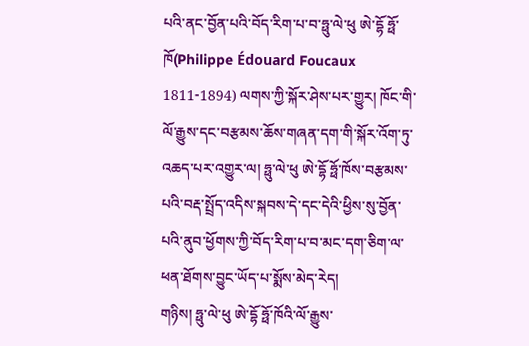པའི་ནང་བྱོན་པའི་བོད་རིག་པ་བ་ཧྥུ་ལེ་ཕུ ཨེ་དྷོ ཧྥོ་ཁོ(Philippe Édouard Foucaux 1811-1894) ལགས་ཀྱི་སྐོར་ཤེས་པར་གྱུར། ཁོང་གི་ལོ་རྒྱུས་དང་བརྩམས་ཆོས་གཞན་དག་གི་སྐོར་འོག་ཏུ་འཆད་པར་འགྱུར་ལ། ཧྥུ་ལེ་ཕུ ཨེ་དྷོ ཧྥོ་ཁོས་བརྩམས་པའི་བརྡ་སྤྲོད་འདིས་སྐབས་དེ་དང་དེའི་ཕྱིས་སུ་བྱོན་པའི་ནུབ་ཕྱོགས་ཀྱི་བོད་རིག་པ་བ་མང་དག་ཅིག་ལ་ཕན་ཐོགས་བྱུང་ཡོད་པ་སྨོས་མེད་རེད།
གཉིས། ཧྥུ་ལེ་ཕུ ཨེ་དྷོ ཧྥོ་ཁོའི་ལོ་རྒྱུས་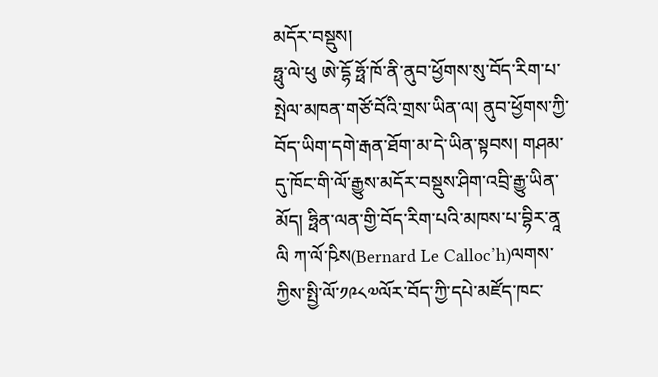མདོར་བསྡུས།
ཧྥུ་ལེ་ཕུ ཨེ་དྷོ ཧྥོ་ཁོ་ནི་ནུབ་ཕྱོགས་སུ་བོད་རིག་པ་སྤེལ་མཁན་གཙོ་བོའི་གྲས་ཡིན་ལ། ནུབ་ཕྱོགས་ཀྱི་བོད་ཡིག་དགེ་རྒན་ཐོག་མ་དེ་ཡིན་སྟབས། གཤམ་དུ་ཁོང་གི་ལོ་རྒྱུས་མདོར་བསྡུས་ཤིག་འབྲི་རྒྱུ་ཡིན་མོད། ཧྥིན་ལན་གྱི་བོད་རིག་པའི་མཁས་པ་བྷིར་ནཱ ལི ཀ་ལོ་ཥིས(Bernard Le Calloc’h)ལགས་ཀྱིས་སྤྱི་ལོ་༡༩༨༧ལོར་བོད་ཀྱི་དཔེ་མཛོད་ཁང་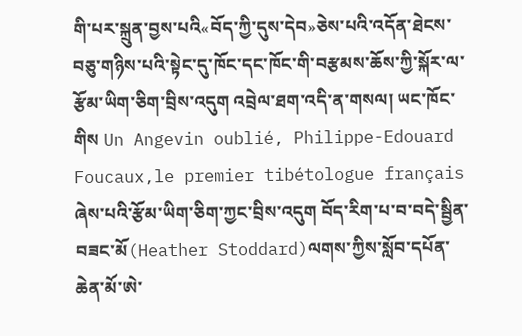གི་པར་སྐྲུན་བྱས་པའི«བོད་ཀྱི་དུས་དེབ»ཅེས་པའི་འདོན་ཐེངས་བཅུ་གཉིས་པའི་སྟེང་དུ་ཁོང་དང་ཁོང་གི་བརྩམས་ཆོས་ཀྱི་སྐོར་ལ་རྩོམ་ཡིག་ཅིག་བྲིས་འདུག འབྲེལ་ཐག་འདི་ན་གསལ། ཡང་ཁོང་གིས Un Angevin oublié, Philippe-Edouard Foucaux,le premier tibétologue français ཞེས་པའི་རྩོམ་ཡིག་ཅིག་ཀྱང་བྲིས་འདུག བོད་རིག་པ་བ་བདེ་སྦྱིན་བཟང་མོ(Heather Stoddard)ལགས་ཀྱིས་སློབ་དཔོན་ཆེན་མོ་ཨེ་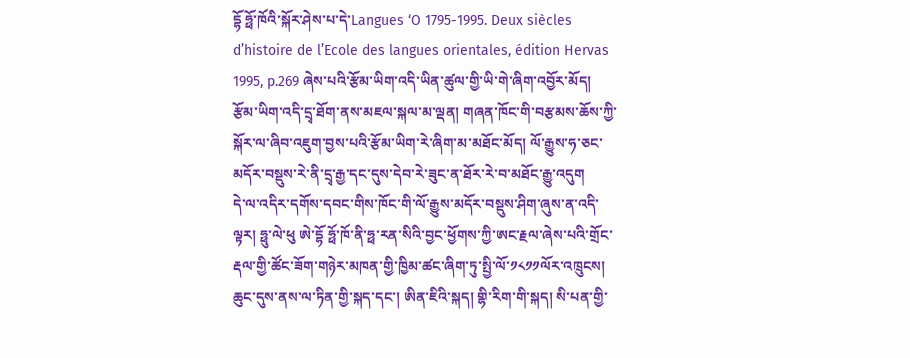དྷོ ཧྥོ་ཁོའི་སྐོར་ཤེས་པ་དེ་Langues ‘O 1795-1995. Deux siècles d’histoire de l’Ecole des langues orientales, édition Hervas 1995, p.269 ཞེས་པའི་རྩོམ་ཡིག་འདི་ཡིན་ཚུལ་གྱི་ཡི་གེ་ཞིག་འབྱོར་མོད། རྩོམ་ཡིག་འདི་དྲྭ་ཐོག་ནས་མཇལ་སྐལ་མ་ལྡན། གཞན་ཁོང་གི་བརྩམས་ཆོས་ཀྱི་སྐོར་ལ་ཞིབ་འཇུག་བྱས་པའི་རྩོམ་ཡིག་རེ་ཞིག་མ་མཐོང་མོད། ལོ་རྒྱུས་ཧ་ཅང་མདོར་བསྡུས་རེ་ནི་དྲྭ་རྒྱ་དང་དུས་དེབ་རེ་ཟུང་ན་ཐོར་རེ་བ་མཐོང་རྒྱུ་འདུག
དེ་ལ་འདིར་དགོས་དབང་གིས་ཁོང་གི་ལོ་རྒྱུས་མདོར་བསྡུས་ཤིག་ཞུས་ན་འདི་ལྟར། ཧྥུ་ལེ་ཕུ ཨེ་དྷོ ཧྥོ་ཁོ་ནི་ཧྥ་རན་སིའི་བྱང་ཕྱོགས་ཀྱི་ཨང་རྗལ་ཞེས་པའི་གྲོང་རྡལ་གྱི་ཚོང་ཟོག་གཉེར་མཁན་གྱི་ཁྱིམ་ཚང་ཞིག་ཏུ་སྤྱི་ལོ་༡༨༡༡ལོར་འཁྲུངས། ཆུང་དུས་ནས་ལ་ཏིན་གྱི་སྐད་དང་། ཨིན་ཇིའི་སྐད། གྷི་རིག་གི་སྐད། སི་པན་གྱི་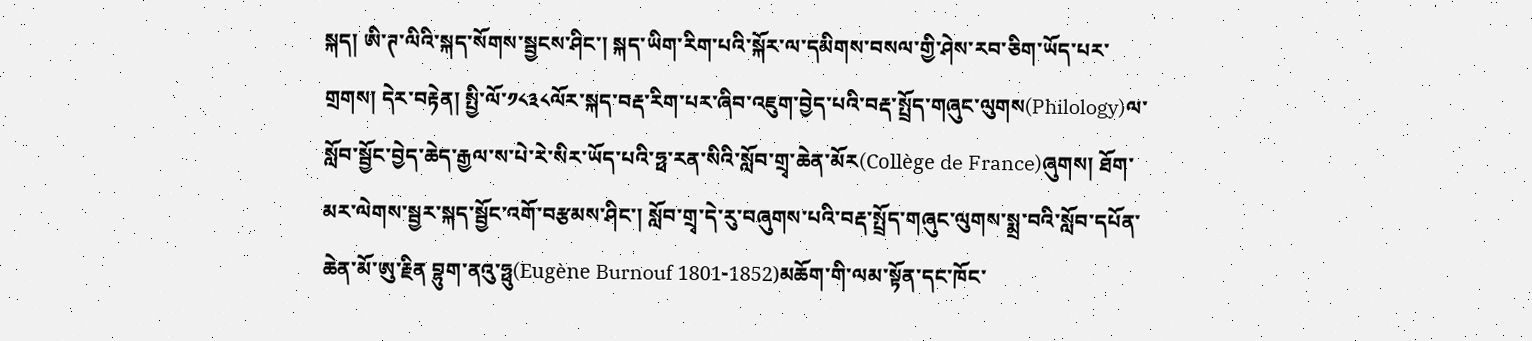སྐད། ཨི་ཊ་ལིའི་སྐད་སོགས་སྦྱངས་ཤིང་། སྐད་ཡིག་རིག་པའི་སྐོར་ལ་དམིགས་བསལ་གྱི་ཤེས་རབ་ཅིག་ཡོད་པར་གྲགས། དེར་བརྟེན། སྤྱི་ལོ་༡༨༣༨ལོར་སྐད་བརྡ་རིག་པར་ཞིབ་འཇུག་བྱེད་པའི་བརྡ་སྤྲོད་གཞུང་ལུགས(Philology)ལ་སློབ་སྦྱོང་བྱེད་ཆེད་རྒྱལ་ས་པེ་རེ་སིར་ཡོད་པའི་ཧྥ་རན་སིའི་སློབ་གྲྭ་ཆེན་མོར(Collège de France)ཞུགས། ཐོག་མར་ལེགས་སྦྱར་སྐད་སྦྱོང་འགོ་བརྩམས་ཤིང་། སློབ་གྲྭ་དེ་རུ་བཞུགས་པའི་བརྡ་སྤྲོད་གཞུང་ལུགས་སྨྲ་བའི་སློབ་དཔོན་ཆེན་མོ་ཨུ་རྗིན བྷུག་ནའུ་ཧྥུ(Eugène Burnouf 1801-1852)མཆོག་གི་ལམ་སྟོན་དང་ཁོང་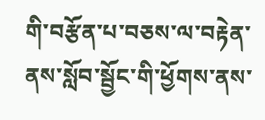གི་བརྩོན་པ་བཅས་ལ་བརྟེན་ནས་སློབ་སྦྱོང་གི་ཕྱོགས་ནས་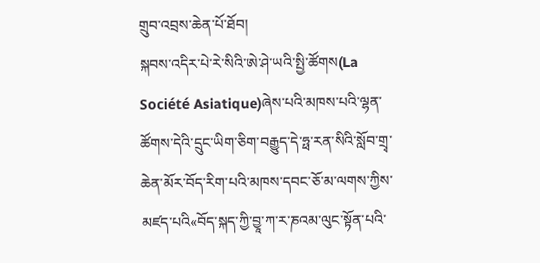གྲུབ་འབྲས་ཆེན་པོ་ཐོབ།
སྐབས་འདིར་པེ་རེ་སིའི་ཨེ་ཤེ་ཡའི་སྤྱི་ཚོགས(La Société Asiatique)ཞེས་པའི་མཁས་པའི་ལྷན་ཚོགས་དེའི་དྲུང་ཡིག་ཅིག་བརྒྱུད་དེ་ཧྥ་རན་སིའི་སློབ་གྲྭ་ཆེན་མོར་བོད་རིག་པའི་མཁས་དབང་ཅོ་མ་ལགས་ཀྱིས་མཛད་པའི«བོད་སྐད་ཀྱི་བྱཱ་ཀ་ར་ཎའམ་ལུང་སྟོན་པའི་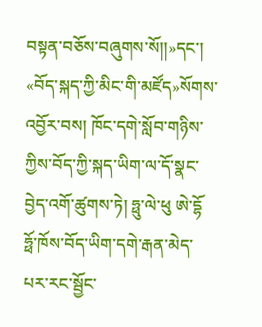བསྟན་བཅོས་བཞུགས་སོ།།»དང་། «བོད་སྐད་ཀྱི་མིང་གི་མཛོད»སོགས་འབྱོར་བས། ཁོང་དགེ་སློབ་གཉིས་ཀྱིས་བོད་ཀྱི་སྐད་ཡིག་ལ་དོ་སྣང་བྱེད་འགོ་ཚུགས་ཏེ། ཧྥུ་ལེ་ཕུ ཨེ་དྷོ ཧྥོ་ཁོས་བོད་ཡིག་དགེ་རྒན་མེད་པར་རང་སྦྱོང་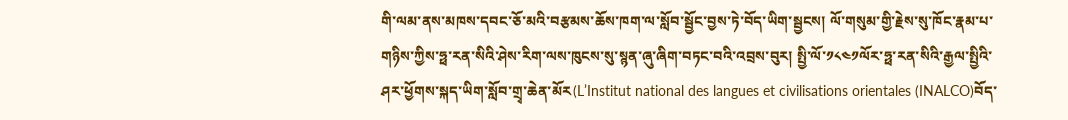གི་ལམ་ནས་མཁས་དབང་ཅོ་མའི་བརྩམས་ཆོས་ཁག་ལ་སློབ་སྦྱོང་བྱས་ཏེ་བོད་ཡིག་སྦྱངས། ལོ་གསུམ་གྱི་རྗེས་སུ་ཁོང་རྣམ་པ་གཉིས་ཀྱིས་ཧྥ་རན་སིའི་ཤེས་རིག་ལས་ཁུངས་སུ་སྙན་ཞུ་ཞིག་བཏང་བའི་འབྲས་བུར། སྤྱི་ལོ་༡༨༤༡ལོར་ཧྥ་རན་སིའི་རྒྱལ་སྤྱིའི་ཤར་ཕྱོགས་སྐད་ཡིག་སློབ་གྲྭ་ཆེན་མོར(L’Institut national des langues et civilisations orientales (INALCO)བོད་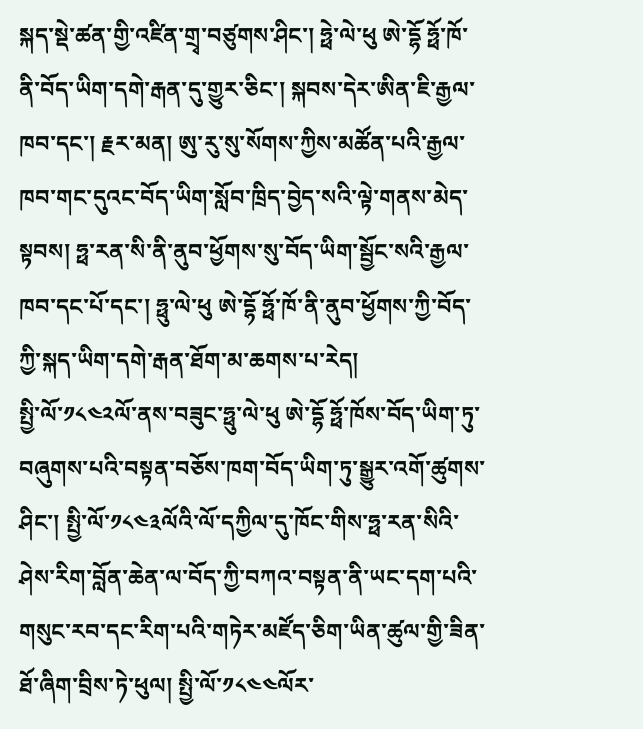སྐད་སྡེ་ཚན་གྱི་འཛིན་གྲྭ་བཙུགས་ཤིང་། ཧྥེ་ལེ་ཕུ ཨེ་དྷོ ཧྥོ་ཁོ་ནི་བོད་ཡིག་དགེ་རྒན་དུ་གྱུར་ཅིང་། སྐབས་དེར་ཨིན་ཇི་རྒྱལ་ཁབ་དང་། རྗར་མན། ཨུ་རུ་སུ་སོགས་ཀྱིས་མཚོན་པའི་རྒྱལ་ཁབ་གང་དུའང་བོད་ཡིག་སློབ་ཁྲིད་བྱེད་སའི་ལྟེ་གནས་མེད་སྟབས། ཧྥ་རན་སི་ནི་ནུབ་ཕྱོགས་སུ་བོད་ཡིག་སྦྱོང་སའི་རྒྱལ་ཁབ་དང་པོ་དང་། ཧྥུ་ལེ་ཕུ ཨེ་དྷོ ཧྥོ་ཁོ་ནི་ནུབ་ཕྱོགས་ཀྱི་བོད་ཀྱི་སྐད་ཡིག་དགེ་རྒན་ཐོག་མ་ཆགས་པ་རེད།
སྤྱི་ལོ་༡༨༤༢ལོ་ནས་བཟུང་ཧྥུ་ལེ་ཕུ ཨེ་དྷོ ཧྥོ་ཁོས་བོད་ཡིག་ཏུ་བཞུགས་པའི་བསྟན་བཅོས་ཁག་བོད་ཡིག་ཏུ་སྒྱུར་འགོ་ཚུགས་ཤིང་། སྤྱི་ལོ་༡༨༤༣ལོའི་ལོ་དཀྱིལ་དུ་ཁོང་གིས་ཧྥ་རན་སིའི་ཤེས་རིག་བློན་ཆེན་ལ་བོད་ཀྱི་བཀའ་བསྟན་ནི་ཡང་དག་པའི་གསུང་རབ་དང་རིག་པའི་གཏེར་མཛོད་ཅིག་ཡིན་ཚུལ་གྱི་ཟིན་ཐོ་ཞིག་བྲིས་ཏེ་ཕུལ། སྤྱི་ལོ་༡༨༤༤ལོར་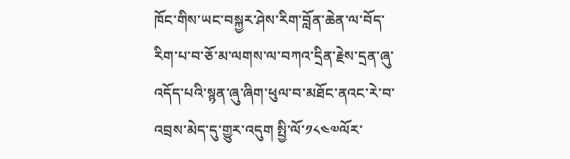ཁོང་གིས་ཡང་བསྐྱར་ཤེས་རིག་བློན་ཆེན་ལ་བོད་རིག་པ་བ་ཅོ་མ་ལགས་ལ་བཀའ་དྲིན་རྗེས་དྲན་ཞུ་འདོད་པའི་སྙན་ཞུ་ཞིག་ཕུལ་བ་མཐོང་ནའང་རེ་བ་འབྲས་མེད་དུ་གྱུར་འདུག སྤྱི་ལོ་༡༨༤༧ལོར་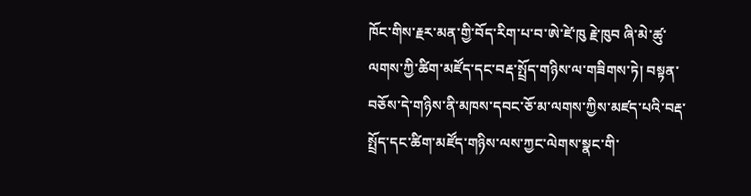ཁོང་གིས་རྗར་མན་གྱི་བོད་རིག་པ་བ་ཨེ་ཛེ་ཁུ རྗེ་ཁུབ ཞི་མེ་ཚུ་ལགས་ཀྱི་ཚིག་མཛོད་དང་བརྡ་སྤྲོད་གཉིས་ལ་གཟིགས་ཏེ། བསྟན་བཅོས་དེ་གཉིས་ནི་མཁས་དབང་ཅོ་མ་ལགས་ཀྱིས་མཛད་པའི་བརྡ་སྤྲོད་དང་ཚིག་མཛོད་གཉིས་ལས་ཀྱང་ལེགས་སྣང་གི་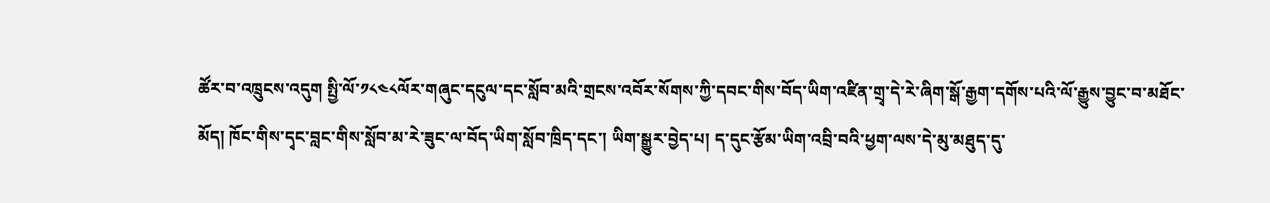ཚོར་བ་འཁྲུངས་འདུག སྤྱི་ལོ་༡༨༤༨ལོར་གཞུང་དངུལ་དང་སློབ་མའི་གྲངས་འབོར་སོགས་ཀྱི་དབང་གིས་བོད་ཡིག་འཛིན་གྲྭ་དེ་རེ་ཞིག་སྒོ་རྒྱག་དགོས་པའི་ལོ་རྒྱུས་བྱུང་བ་མཐོང་མོད། ཁོང་གིས་དྭང་བླང་གིས་སློབ་མ་རེ་ཟུང་ལ་བོད་ཡིག་སློབ་ཁྲིད་དང་། ཡིག་སྒྱུར་བྱེད་པ། ད་དུང་རྩོམ་ཡིག་འབྲི་བའི་ཕྱག་ལས་དེ་མུ་མཐུད་དུ་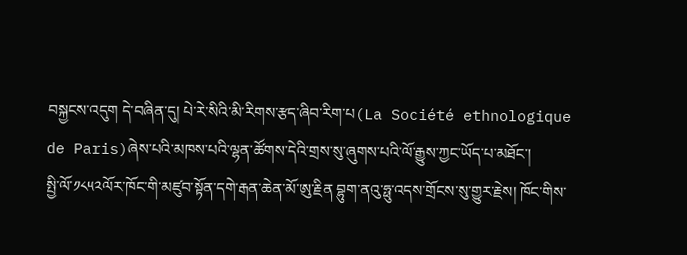བསྐྱངས་འདུག དེ་བཞིན་དུ། པེ་རེ་སིའི་མི་རིགས་རྩད་ཞིབ་རིག་པ(La Société ethnologique de Paris)ཞེས་པའི་མཁས་པའི་ལྷན་ཚོགས་དེའི་གྲས་སུ་ཞུགས་པའི་ལོ་རྒྱུས་ཀྱང་ཡོད་པ་མཐོང་།
སྤྱི་ལོ་༡༨༥༢ལོར་ཁོང་གི་མཛུབ་སྟོན་དགེ་རྒན་ཆེན་མོ་ཨུ་རྗིན བྷུག་ནའུ་ཧྥུ་འདས་གྲོངས་སུ་གྱུར་རྗེས། ཁོང་གིས་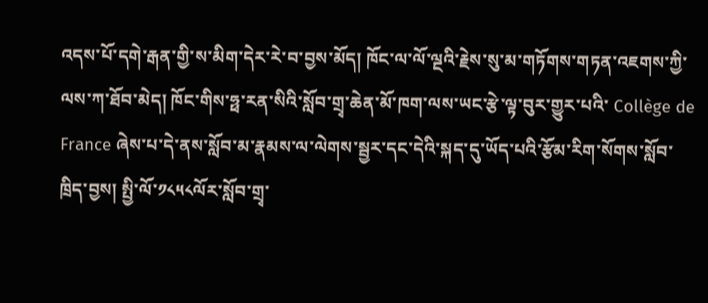འདས་པོ་དགེ་རྒན་གྱི་ས་མིག་དེར་རེ་བ་བྱས་མོད། ཁོང་ལ་ལོ་ལྔའི་རྗེས་སུ་མ་གཏོགས་གཏན་འཇགས་ཀྱི་ལས་ཀ་ཐོབ་མེད། ཁོང་གིས་ཧྥ་རན་སིའི་སློབ་གྲྭ་ཆེན་མོ་ཁག་ལས་ཡང་རྩེ་ལྟ་བུར་གྱུར་པའི་ Collège de France ཞེས་པ་དེ་ནས་སློབ་མ་རྣམས་ལ་ལེགས་སྦྱར་དང་དེའི་སྐད་དུ་ཡོད་པའི་རྩོམ་རིག་སོགས་སློབ་ཁྲིད་བྱས། སྤྱི་ལོ་༡༨༥༨ལོར་སློབ་གྲྭ་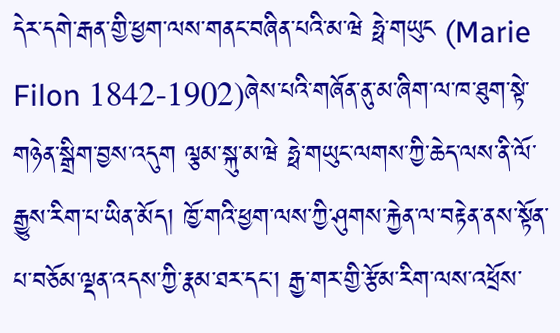དེར་དགེ་རྒན་གྱི་ཕྱག་ལས་གནང་བཞིན་པའི་མ་ཝེ ཧྥེ་གཡུང (Marie Filon 1842-1902)ཞེས་པའི་གཞོན་ནུ་མ་ཞིག་ལ་ཁ་ཐུག་སྟེ་གཉེན་སྒྲིག་བྱས་འདུག ལྕམ་སྐུ་མ་ཝེ ཧྥེ་གཡུང་ལགས་ཀྱི་ཆེད་ལས་ནི་ལོ་རྒྱུས་རིག་པ་ཡིན་མོད། ཁྱོ་གའི་ཕྱག་ལས་ཀྱི་ཤུགས་རྐྱེན་ལ་བརྟེན་ནས་སྟོན་པ་བཅོམ་ལྡན་འདས་ཀྱི་རྣམ་ཐར་དང་། རྒྱ་གར་གྱི་རྩོམ་རིག་ལས་འཕྲོས་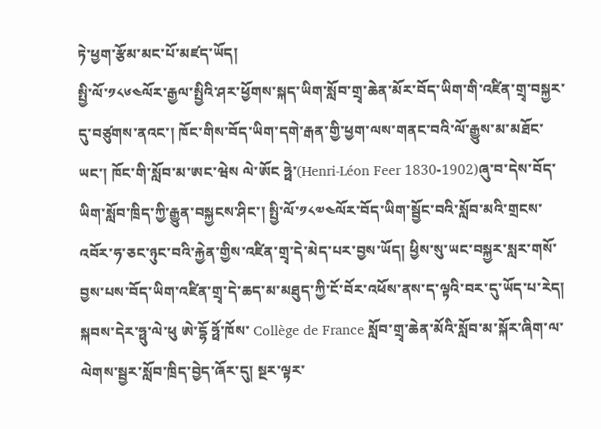ཏེ་ཕྱག་རྩོམ་མང་པོ་མཛད་ཡོད།
སྤྱི་ལོ་༡༨༦༤ལོར་རྒྱལ་སྤྱིའི་ཤར་ཕྱོགས་སྐད་ཡིག་སློབ་གྲྭ་ཆེན་མོར་བོད་ཡིག་གི་འཛིན་གྲྭ་བསྐྱར་དུ་བཙུགས་ནའང་། ཁོང་གིས་བོད་ཡིག་དགེ་རྒན་གྱི་ཕྱག་ལས་གནང་བའི་ལོ་རྒྱུས་མ་མཐོང་ཡང་། ཁོང་གི་སློབ་མ་ཨང་ཝེས ལེ་ཨོང ཧྥེ་(Henri-Léon Feer 1830-1902)ཞུ་བ་དེས་བོད་ཡིག་སློབ་ཁྲིད་ཀྱི་རྒྱུན་བསྐྱངས་ཤིང་། སྤྱི་ལོ་༡༨༧༤ལོར་བོད་ཡིག་སྦྱོང་བའི་སློབ་མའི་གྲངས་འབོར་ཧ་ཅང་ཉུང་བའི་རྐྱེན་གྱིས་འཛིན་གྲྭ་དེ་མེད་པར་བྱས་ཡོད། ཕྱིས་སུ་ཡང་བསྐྱར་སླར་གསོ་བྱས་པས་བོད་ཡིག་འཛིན་གྲྭ་དེ་ཆད་མ་མཐུད་ཀྱི་ངོ་བོར་འཕོས་ནས་ད་ལྟའི་བར་དུ་ཡོད་པ་རེད།
སྐབས་དེར་ཧྥུ་ལེ་ཕུ ཨེ་དྷོ ཧྥོ་ཁོས་ Collège de France སློབ་གྲྭ་ཆེན་མོའི་སློབ་མ་སྐོར་ཞིག་ལ་ལེགས་སྦྱར་སློབ་ཁྲིད་བྱེད་ཞོར་དུ། སྔར་ལྟར་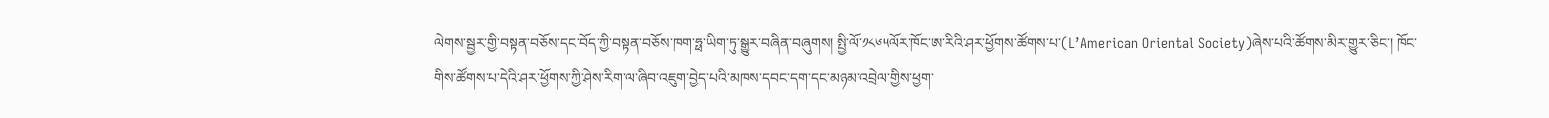ལེགས་སྦྱར་གྱི་བསྟན་བཅོས་དང་བོད་ཀྱི་བསྟན་བཅོས་ཁག་ཧྥ་ཡིག་ཏུ་སྒྱུར་བཞིན་བཞུགས། སྤྱི་ལོ་༡༨༦༥ལོར་ཁོང་ཨ་རིའི་ཤར་ཕྱོགས་ཚོགས་པ་(L’American Oriental Society)ཞེས་པའི་ཚོགས་མིར་གྱུར་ཅིང་། ཁོང་གིས་ཚོགས་པ་དེའི་ཤར་ཕྱོགས་ཀྱི་ཤེས་རིག་ལ་ཞིབ་འཇུག་བྱེད་པའི་མཁས་དབང་དག་དང་མཉམ་འབྲེལ་གྱིས་ཕྱག་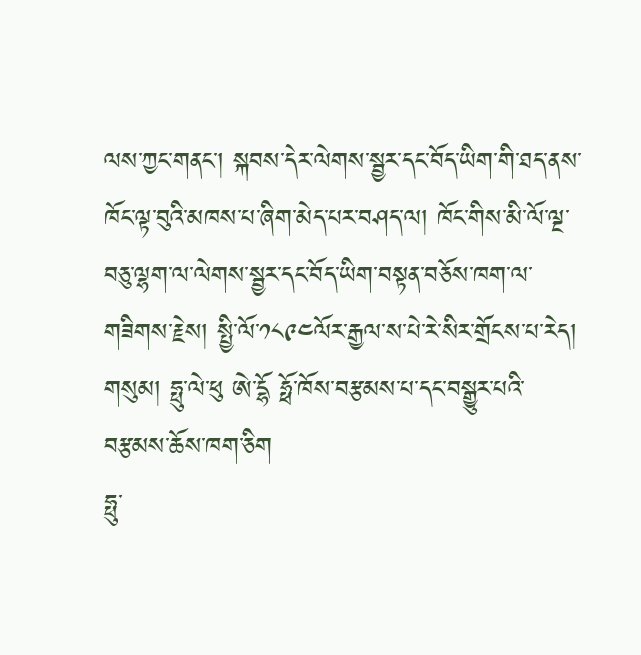ལས་ཀྱང་གནང་། སྐབས་དེར་ལེགས་སྦྱར་དང་བོད་ཡིག་གི་ཐད་ནས་ཁོང་ལྟ་བུའི་མཁས་པ་ཞིག་མེད་པར་བཤད་ལ། ཁོང་གིས་མི་ལོ་ལྔ་བཅུ་ལྷག་ལ་ལེགས་སྦྱར་དང་བོད་ཡིག་བསྟན་བཅོས་ཁག་ལ་གཟིགས་རྗེས། སྤྱི་ལོ་༡༨༩༤ལོར་རྒྱལ་ས་པེ་རེ་སིར་གྲོངས་པ་རེད།
གསུམ། ཧྥུ་ལེ་ཕུ ཨེ་དྷོ ཧྥོ་ཁོས་བརྩམས་པ་དང་བསྒྱུར་པའི་བརྩམས་ཆོས་ཁག་ཅིག
ཧྥུ་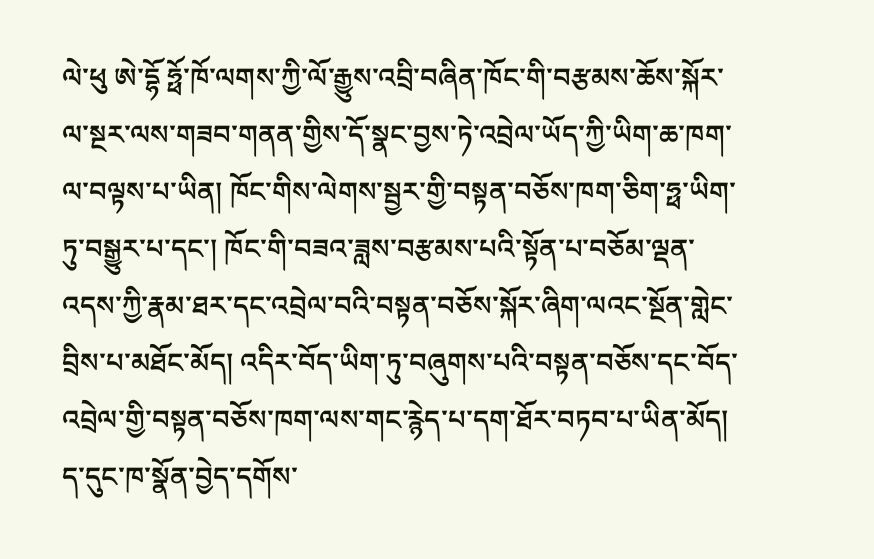ལེ་ཕུ ཨེ་དྷོ ཧྥོ་ཁོ་ལགས་ཀྱི་ལོ་རྒྱུས་འབྲི་བཞིན་ཁོང་གི་བརྩམས་ཆོས་སྐོར་ལ་སྔར་ལས་གཟབ་གནན་གྱིས་དོ་སྣང་བྱས་ཏེ་འབྲེལ་ཡོད་ཀྱི་ཡིག་ཆ་ཁག་ལ་བལྟས་པ་ཡིན། ཁོང་གིས་ལེགས་སྦྱར་གྱི་བསྟན་བཅོས་ཁག་ཅིག་ཧྥ་ཡིག་ཏུ་བསྒྱུར་པ་དང་། ཁོང་གི་བཟའ་ཟླས་བརྩམས་པའི་སྟོན་པ་བཅོམ་ལྡན་འདས་ཀྱི་རྣམ་ཐར་དང་འབྲེལ་བའི་བསྟན་བཅོས་སྐོར་ཞིག་ལའང་སྔོན་གླེང་བྲིས་པ་མཐོང་མོད། འདིར་བོད་ཡིག་ཏུ་བཞུགས་པའི་བསྟན་བཅོས་དང་བོད་འབྲེལ་གྱི་བསྟན་བཅོས་ཁག་ལས་གང་རྙེད་པ་དག་ཐོར་བཏབ་པ་ཡིན་མོད། ད་དུང་ཁ་སྣོན་བྱེད་དགོས་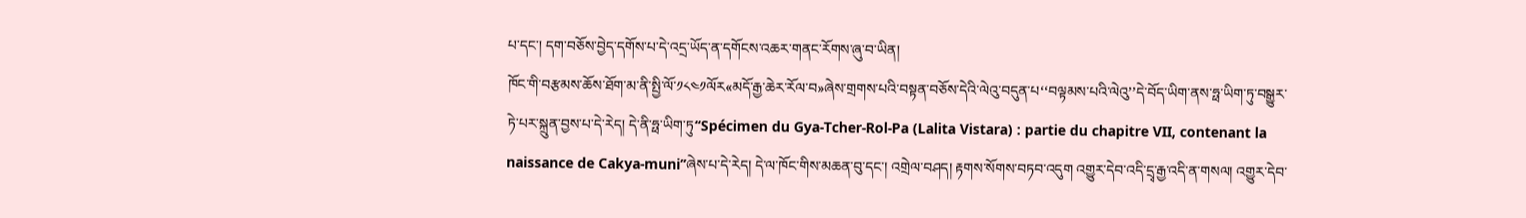པ་དང་། དག་བཅོས་བྱེད་དགོས་པ་དེ་འདྲ་ཡོད་ན་དགོངས་འཆར་གནང་རོགས་ཞུ་བ་ཡིན།
ཁོང་གི་བརྩམས་ཆོས་ཐོག་མ་ནི་སྤྱི་ལོ་༡༨༤༡ལོར«མདོ་རྒྱ་ཆེར་རོལ་བ»ཞེས་གྲགས་པའི་བསྟན་བཅོས་དེའི་ལེའུ་བདུན་པ‘‘བལྟམས་པའི་ལེའུ’’དེ་བོད་ཡིག་ནས་ཧྥ་ཡིག་ཏུ་བསྒྱུར་ཏེ་པར་སྐྲུན་བྱས་པ་དེ་རེད། དེ་ནི་ཧྥ་ཡིག་ཏུ‘‘Spécimen du Gya-Tcher-Rol-Pa (Lalita Vistara) : partie du chapitre VII, contenant la naissance de Cakya-muni’’ཞེས་པ་དེ་རེད། དེ་ལ་ཁོང་གིས་མཆན་བུ་དང་། འགྲེལ་བཤད། རྟགས་སོགས་བཏབ་འདུག འགྱུར་དེབ་འདི་དྲྭ་རྒྱ་འདི་ན་གསལ། འགྱུར་དེབ་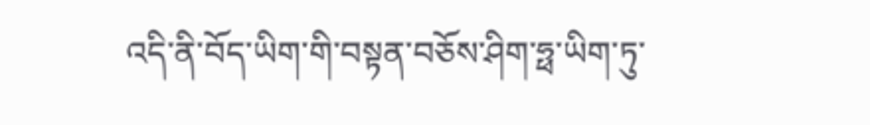འདི་ནི་བོད་ཡིག་གི་བསྟན་བཅོས་ཤིག་ཧྥ་ཡིག་ཏུ་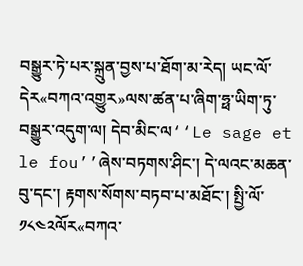བསྒྱུར་ཏེ་པར་སྐྲུན་བྱས་པ་ཐོག་མ་རེད། ཡང་ལོ་དེར«བཀའ་འགྱུར»ལས་ཚན་པ་ཞིག་ཧྥ་ཡིག་ཏུ་བསྒྱུར་འདུག་ལ། དེབ་མིང་ལ‘‘Le sage et le fou’’ཞེས་བཏགས་ཤིང་། དེ་ལའང་མཆན་བུ་དང་། རྟགས་སོགས་བཏབ་པ་མཐོང་། སྤྱི་ལོ་༡༨༤༢ལོར«བཀའ་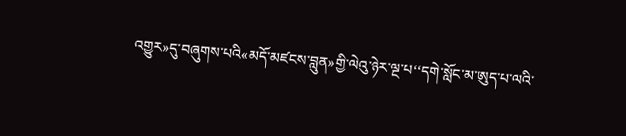འགྱུར»དུ་བཞུགས་པའི«མདོ་མཛངས་བླུན»གྱི་ལེའུ་ཉེར་ལྔ་པ‘‘དགེ་སློང་མ་ཨུད་པ་ལའི་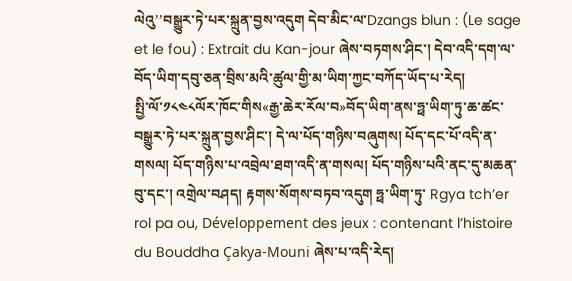ལེའུ’’བསྒྱུར་ཏེ་པར་སྐྲུན་བྱས་འདུག དེབ་མིང་ལ་Dzangs blun : (Le sage et le fou) : Extrait du Kan-jour ཞེས་བཏགས་ཤིང་། དེབ་འདི་དག་ལ་བོད་ཡིག་དབུ་ཅན་བྲིས་མའི་ཚུལ་གྱི་མ་ཡིག་ཀྱང་བཀོད་ཡོད་པ་རེད།
སྤྱི་ལོ་༡༨༤༨ལོར་ཁོང་གིས«རྒྱ་ཆེར་རོལ་བ»བོད་ཡིག་ནས་ཧྥ་ཡིག་ཏུ་ཆ་ཚང་བསྒྱུར་ཏེ་པར་སྐྲུན་བྱས་ཤིང་། དེ་ལ་པོད་གཉིས་བཞུགས། པོད་དང་པོ་འདི་ན་གསལ། པོད་གཉིས་པ་འབྲེལ་ཐག་འདི་ན་གསལ། པོད་གཉིས་པའི་ནང་དུ་མཆན་བུ་དང་། འགྲེལ་བཤད། རྟགས་སོགས་བཏབ་འདུག ཧྥ་ཡིག་ཏུ་ Rgya tch’er rol pa ou, Développement des jeux : contenant l’histoire du Bouddha Çakya-Mouni ཞེས་པ་འདི་རེད།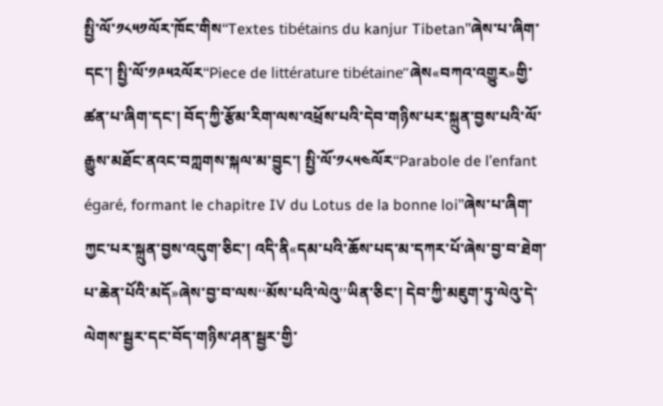སྤྱི་ལོ་༡༨༥༡ལོར་ཁོང་གིས‘‘Textes tibétains du kanjur Tibetan’’ཞེས་པ་ཞིག་དང་། སྤྱི་ལོ་༡༩༥༢ལོར‘‘Piece de littérature tibétaine’’ཞེས«བཀའ་འགྱུར»གྱི་ཚན་པ་ཞིག་དང་། བོད་ཀྱི་རྩོམ་རིག་ལས་འཕྲོས་པའི་དེབ་གཉིས་པར་སྐྲུན་བྱས་པའི་ལོ་རྒྱུས་མཐོང་ནའང་བཀླགས་སྐལ་མ་བྱུང་། སྤྱི་ལོ་༡༨༥༤ལོར‘‘Parabole de l’enfant égaré, formant le chapitre IV du Lotus de la bonne loi’’ཞེས་པ་ཞིག་ཀྱང་པར་སྐྲུན་བྱས་འདུག་ཅིང་། འདི་ནི«དམ་པའི་ཆོས་པད་མ་དཀར་པོ་ཞེས་བྱ་བ་ཐེག་པ་ཆེན་པོའི་མདོ»ཞེས་བྱ་བ་ལས‘‘མོས་པའི་ལེའུ’’ཡིན་ཅིང་། དེབ་ཀྱི་མཇུག་ཏུ་ལེའུ་དེ་ལེགས་སྦྱར་དང་བོད་གཉིས་ཤན་སྦྱར་གྱི་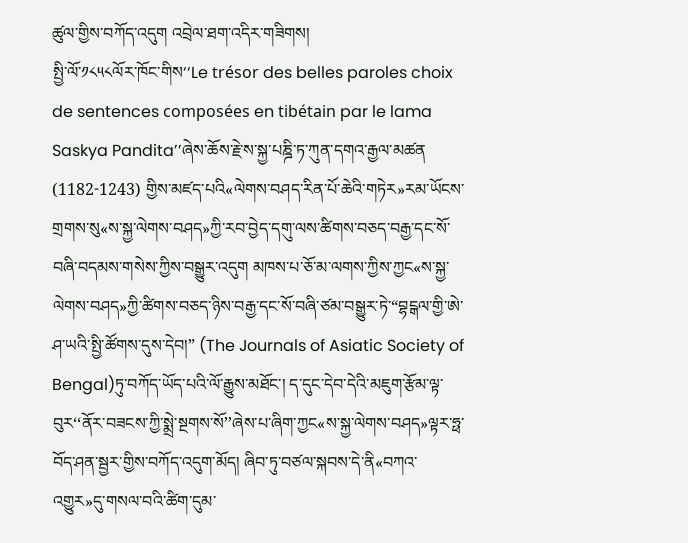ཚུལ་གྱིས་བཀོད་འདུག འབྲེལ་ཐག་འདིར་གཟིགས།
སྤྱི་ལོ་༡༨༥༨ལོར་ཁོང་གིས‘‘Le trésor des belles paroles choix de sentences composées en tibétain par le lama Saskya Pandita’’ཞེས་ཆོས་རྗེ་ས་སྐྱ་པཎྜི་ཏ་ཀུན་དགའ་རྒྱལ་མཚན (1182-1243) གྱིས་མཛད་པའི«ལེགས་བཤད་རིན་པོ་ཆེའི་གཏེར»རམ་ཡོངས་གྲགས་སུ«ས་སྐྱ་ལེགས་བཤད»ཀྱི་རབ་བྱེད་དགུ་ལས་ཚིགས་བཅད་བརྒྱ་དང་སོ་བཞི་བདམས་གསེས་ཀྱིས་བསྒྱུར་འདུག མཁས་པ་ཅོ་མ་ལགས་ཀྱིས་ཀྱང«ས་སྐྱ་ལེགས་བཤད»ཀྱི་ཚིགས་བཅད་ཉིས་བརྒྱ་དང་སོ་བཞི་ཙམ་བསྒྱུར་ཏེ་“བྷངྒལ་གྱི་ཨེ་ཤ་ཡའི་སྤྱི་ཚོགས་དུས་དེབ།” (The Journals of Asiatic Society of Bengal)ཏུ་བཀོད་ཡོད་པའི་ལོ་རྒྱུས་མཐོང་། ད་དུང་དེབ་དེའི་མཇུག་རྩོམ་ལྟ་བུར‘‘ནོར་བཟངས་ཀྱི་སྨྲེ་སྔགས་སོ’’ཞེས་པ་ཞིག་ཀྱང«ས་སྐྱ་ལེགས་བཤད»ལྟར་ཧྥ་བོད་ཤན་སྦྱར་གྱིས་བཀོད་འདུག་མོད། ཞིབ་ཏུ་བཙལ་སྐབས་དེ་ནི«བཀའ་འགྱུར»དུ་གསལ་བའི་ཚིག་དུམ་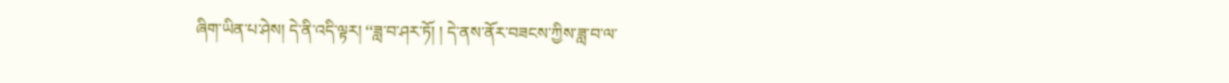ཞིག་ཡིན་པ་ཤེས། དེ་ནི་འདི་ལྟར། ‘‘ཟླ་བ་ཤར་ཏོ། ། དེ་ནས་ནོར་བཟངས་ཀྱིས་ཟླ་བ་ལ་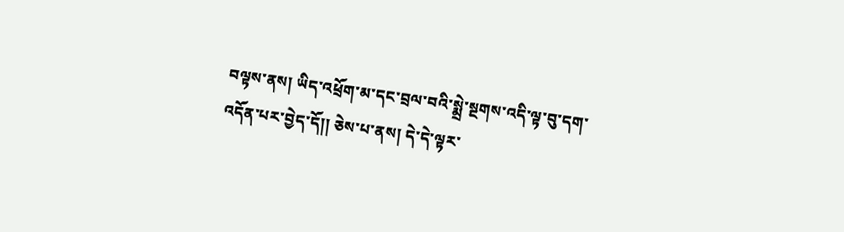བལྟས་ནས། ཡིད་འཕྲོག་མ་དང་བྲལ་བའི་སྨྲེ་སྔགས་འདི་ལྟ་བུ་དག་འདོན་པར་བྱེད་དོ།། ཅེས་པ་ནས། དེ་དེ་ལྟར་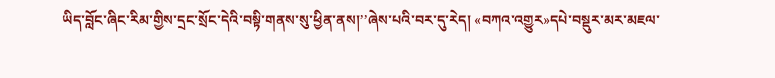ཡིད་བློང་ཞིང་རིམ་གྱིས་དྲང་སྲོང་དེའི་བསྟི་གནས་སུ་ཕྱིན་ནས།’’ཞེས་པའི་བར་དུ་རེད། «བཀའ་འགྱུར»དཔེ་བསྡུར་མར་མཇལ་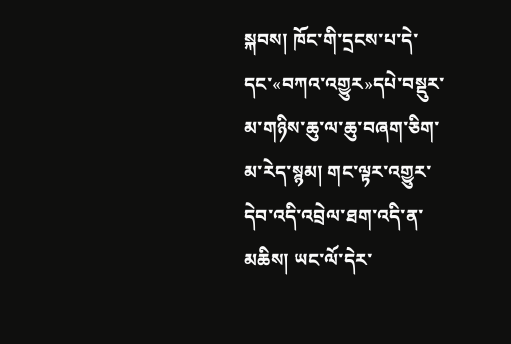སྐབས། ཁོང་གི་དྲངས་པ་དེ་དང་«བཀའ་འགྱུར»དཔེ་བསྡུར་མ་གཉིས་ཆུ་ལ་ཆུ་བཞག་ཅིག་མ་རེད་སྙམ། གང་ལྟར་འགྱུར་དེབ་འདི་འབྲེལ་ཐག་འདི་ན་མཆིས། ཡང་ལོ་དེར་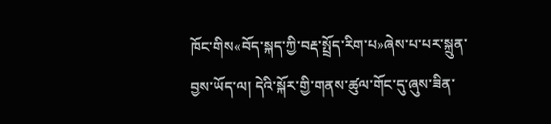ཁོང་གིས«བོད་སྐད་ཀྱི་བརྡ་སྤྲོད་རིག་པ»ཞེས་པ་པར་སྐྲུན་བྱས་ཡོད་ལ། དེའི་སྐོར་གྱི་གནས་ཚུལ་གོང་དུ་ཞུས་ཟིན་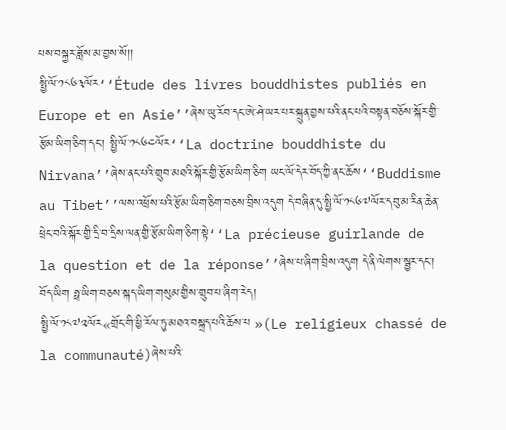པས་བསྐྱར་ཟློས་མ་བྱས་སོ།།
སྤྱི་ལོ་༡༨༦༣ལོར‘‘Étude des livres bouddhistes publiés en Europe et en Asie’’ཞེས་ཡུ་རོབ་དང་ཨེ་ཤེ་ཡར་པར་སྐྲུན་བྱས་པའི་ནང་པའི་བསྟན་བཅོས་སྐོར་གྱི་རྩོམ་ཡིག་ཅིག་དང་། སྤྱི་ལོ་༡༨༦༤ལོར‘‘La doctrine bouddhiste du Nirvana’’ཞེས་ནང་པའི་གྲུབ་མཐའི་སྐོར་གྱི་རྩོམ་ཡིག་ཅིག ཡང་ལོ་དེར་བོད་ཀྱི་ནང་ཆོས‘‘Buddisme au Tibet’’ལས་འཕྲོས་པའི་རྩོམ་ཡིག་ཅིག་བཅས་བྲིས་འདུག དེ་བཞིན་དུ་སྤྱི་ལོ་༡༨༦༧ལོར་དབུ་མ་རིན་ཆེན་ཕྲེང་བའི་སྐོར་གྱི་དྲི་བ་དྲིས་ལན་གྱི་རྩོམ་ཡིག་ཅིག་སྟེ‘‘La précieuse guirlande de la question et de la réponse’’ཞེས་པ་ཞིག་བྲིས་འདུག དེ་ནི་ལེགས་སྦྱར་དང་། བོད་ཡིག ཧྥ་ཡིག་བཅས་སྐད་ཡིག་གསུམ་གྱིས་གྲུབ་པ་ཞིག་རེད།
སྤྱི་ལོ་༡༨༧༢ལོར«གྲོང་གི་ཕྱི་རོལ་ཏུ་མཐའ་བསྐྲད་པའི་ཆོས་པ »(Le religieux chassé de la communauté)ཞེས་པའི་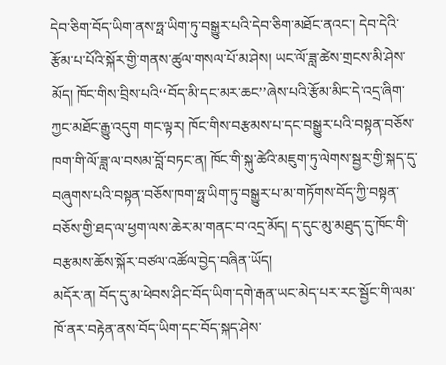དེབ་ཅིག་བོད་ཡིག་ནས་ཧྥ་ཡིག་ཏུ་བསྒྱུར་པའི་དེབ་ཅིག་མཐོང་ནའང་། དེབ་དེའི་རྩོམ་པ་པོའི་སྐོར་གྱི་གནས་ཚུལ་གསལ་པོ་མ་ཤེས། ཡང་ལོ་ཟླ་ཚེས་གྲངས་མི་ཤེས་མོད། ཁོང་གིས་བྲིས་པའི‘‘བོད་མི་དང་མར་ཆང’’ཞེས་པའི་རྩོམ་མིང་དེ་འདྲ་ཞིག་ཀྱང་མཐོང་རྒྱུ་འདུག གང་ལྟར། ཁོང་གིས་བརྩམས་པ་དང་བསྒྱུར་པའི་བསྟན་བཅོས་ཁག་གི་ལོ་ཟླ་ལ་བསམ་བློ་བཏང་ན། ཁོང་གི་སྐུ་ཚེའི་མཇུག་ཏུ་ལེགས་སྦྱར་གྱི་སྐད་དུ་བཞུགས་པའི་བསྟན་བཅོས་ཁག་ཧྥ་ཡིག་ཏུ་བསྒྱུར་པ་མ་གཏོགས་བོད་ཀྱི་བསྟན་བཅོས་གྱི་ཐད་ལ་ཕྱག་ལས་ཆེར་མ་གནང་བ་འདྲ་མོད། ད་དུང་མུ་མཐུད་དུ་ཁོང་གི་བརྩམས་ཆོས་སྐོར་བཙལ་འཚོལ་བྱེད་བཞིན་ཡོད།
མདོར་ན། བོད་དུ་མ་ཕེབས་ཤིང་བོད་ཡིག་དགེ་རྒན་ཡང་མེད་པར་རང་སྦྱོང་གི་ལམ་ཁོ་ནར་བརྟེན་ནས་བོད་ཡིག་དང་བོད་སྐད་ཤེས་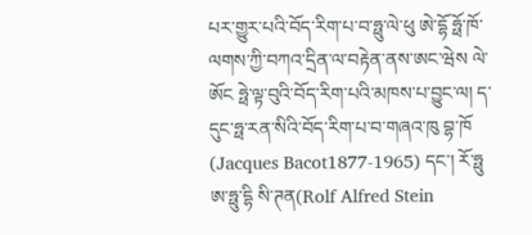པར་གྱུར་པའི་བོད་རིག་པ་བ་ཧྥུ་ལེ་ཕུ ཨེ་དྷོ ཧྥོ་ཁོ་ལགས་ཀྱི་བཀའ་དྲིན་ལ་བརྟེན་ནས་ཨང་ཝེས ལེ་ཨོང ཧྥེ་ལྟ་བུའི་བོད་རིག་པའི་མཁས་པ་བྱུང་ལ། ད་དུང་ཧྥ་རན་སིའི་བོད་རིག་པ་བ་གཞའ་ཁུ བྷ་ཁོ (Jacques Bacot1877-1965) དང་། རོ་ཧྥུ ཨ་ཧྥུ་དྷི སི་ཊན(Rolf Alfred Stein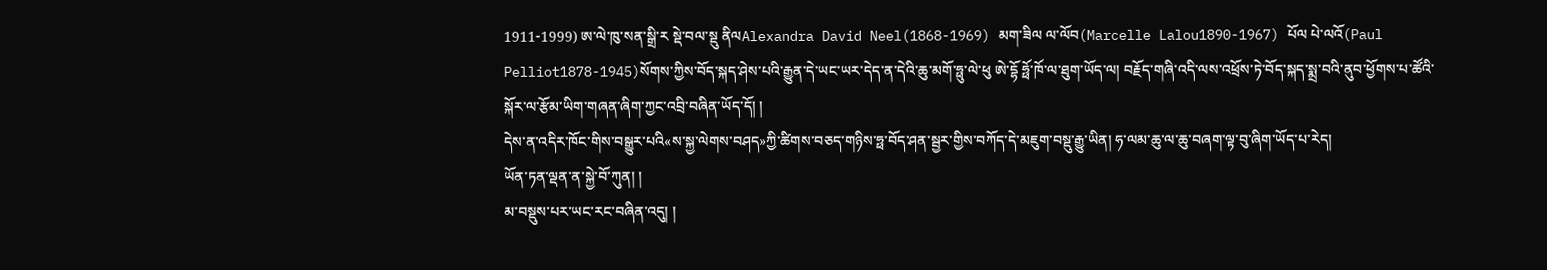1911-1999) ཨ་ལེ་ཁུ་སན་སྒྲི་ར སྡེ་བལ་སྡུ ནིལAlexandra David Neel(1868-1969) མག་ཟིལ ལ་ལོབ(Marcelle Lalou1890-1967) པོལ པེ་ལའོ(Paul Pelliot1878-1945)སོགས་ཀྱིས་བོད་སྐད་ཤེས་པའི་རྒྱུན་དེ་ཡང་ཡར་དེད་ན་དེའི་ཆུ་མགོ་ཧྥུ་ལེ་ཕུ ཨེ་དྷོ ཧྥོ་ཁོ་ལ་ཐུག་ཡོད་ལ། བརྗོད་གཞི་འདི་ལས་འཕྲོས་ཏེ་བོད་སྐད་སྨྲ་བའི་ནུབ་ཕྱོགས་པ་ཚོའི་སྐོར་ལ་རྩོམ་ཡིག་གཞན་ཞིག་ཀྱང་འབྲི་བཞིན་ཡོད་དོ། །
དེས་ན་འདིར་ཁོང་གིས་བསྒྱུར་པའི«ས་སྐྱ་ལེགས་བཤད»ཀྱི་ཚིགས་བཅད་གཉིས་ཧྥ་བོད་ཤན་སྦྱར་གྱིས་བཀོད་དེ་མཇུག་བསྡུ་རྒྱུ་ཡིན། ཧ་ལམ་ཆུ་ལ་ཆུ་བཞག་ལྟ་བུ་ཞིག་ཡོད་པ་རེད།
ཡོན་ཏན་ལྡན་ན་སྐྱེ་བོ་ཀུན། །
མ་བསྡུས་པར་ཡང་རང་བཞིན་འདུ། །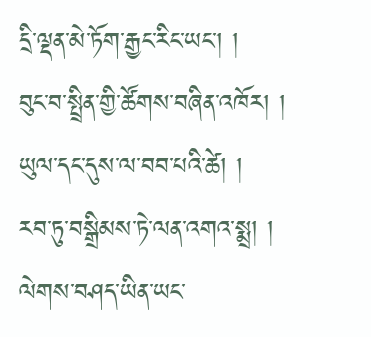དྲི་ལྡན་མེ་ཏོག་རྒྱང་རིང་ཡང་། །
བུང་བ་སྤྲིན་གྱི་ཚོགས་བཞིན་འཁོར། །
ཡུལ་དང་དུས་ལ་བབ་པའི་ཚེ། །
རབ་ཏུ་བསྒྲིམས་ཏེ་ལན་འགའ་སྨྲ། །
ལེགས་བཤད་ཡིན་ཡང་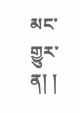མང་གྱུར་ན། །